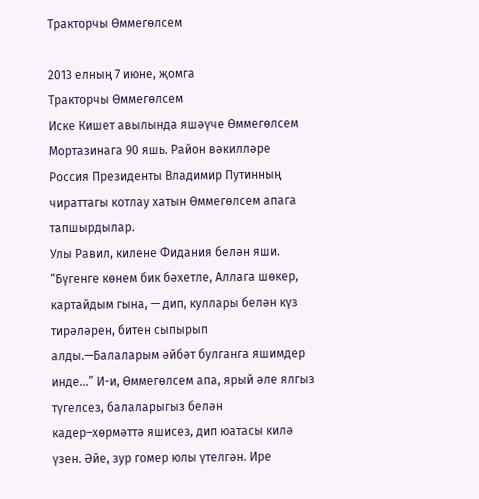Тракторчы Өммегөлсем

2013 елның 7 июне, җомга
Тракторчы Өммегөлсем
Иске Кишет авылында яшәүче Өммегөлсем Мортазинага 90 яшь. Район вәкилләре Россия Президенты Владимир Путинның чираттагы котлау хатын Өммегөлсем апага тапшырдылар.
Улы Равил, килене Фидания белән яши. “Бүгенге көнем бик бәхетле, Аллага шөкер, картайдым гына, — дип, куллары белән күз тирәләрен, битен сыпырып алды.—Балаларым әйбәт булганга яшимдер инде...” И-и, Өммегөлсем апа, ярый әле ялгыз түгелсез, балаларыгыз белән кадер–хөрмәттә яшисез, дип юатасы килә үзен. Әйе, зур гомер юлы үтелгән. Ире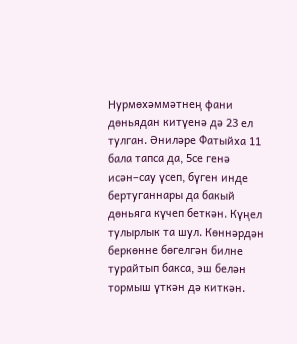Нурмөхәммәтнең фани дөньядан китүенә дә 23 ел тулган. Әниләре Фатыйха 11 бала тапса да, 5се генә исән–сау үсеп, бүген инде бертуганнары да бакый дөньяга күчеп беткән. Күңел тулырлык та шул. Көннәрдән беркөнне бөгелгән билне турайтып бакса, эш белән тормыш үткән дә киткән.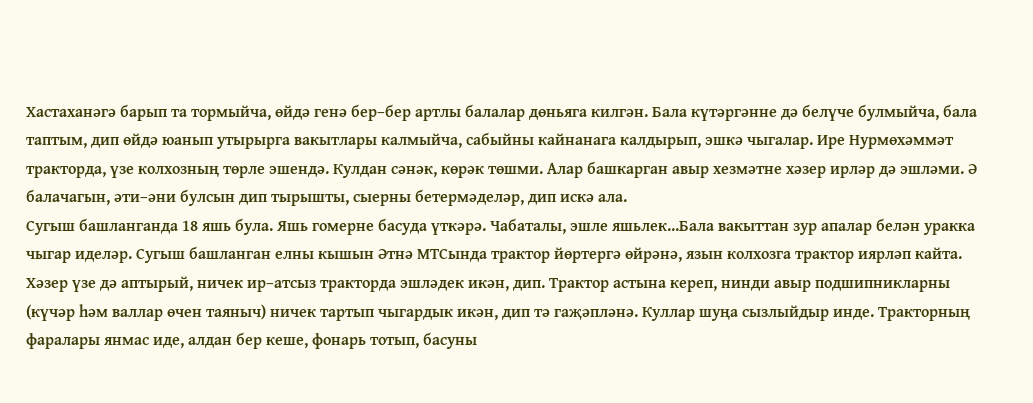Хастаханәгә барып та тормыйча, өйдә генә бер–бер артлы балалар дөньяга килгән. Бала күтәргәнне дә белүче булмыйча, бала таптым, дип өйдә юанып утырырга вакытлары калмыйча, сабыйны кайнанага калдырып, эшкә чыгалар. Ире Нурмөхәммәт тракторда, үзе колхозның төрле эшендә. Кулдан сәнәк, көрәк төшми. Алар башкарган авыр хезмәтне хәзер ирләр дә эшләми. Ә балачагын, әти–әни булсын дип тырышты, сыерны бетермәделәр, дип искә ала.
Сугыш башланганда 18 яшь була. Яшь гомерне басуда үткәрә. Чабаталы, эшле яшьлек...Бала вакыттан зур апалар белән уракка чыгар иделәр. Сугыш башланган елны кышын Әтнә МТСында трактор йөртергә өйрәнә, язын колхозга трактор иярләп кайта. Хәзер үзе дә аптырый, ничек ир–атсыз тракторда эшләдек икән, дип. Трактор астына кереп, нинди авыр подшипникларны (күчәр һәм валлар өчен таяныч) ничек тартып чыгардык икән, дип тә гаҗәпләнә. Куллар шуңа сызлыйдыр инде. Тракторның фаралары янмас иде, алдан бер кеше, фонарь тотып, басуны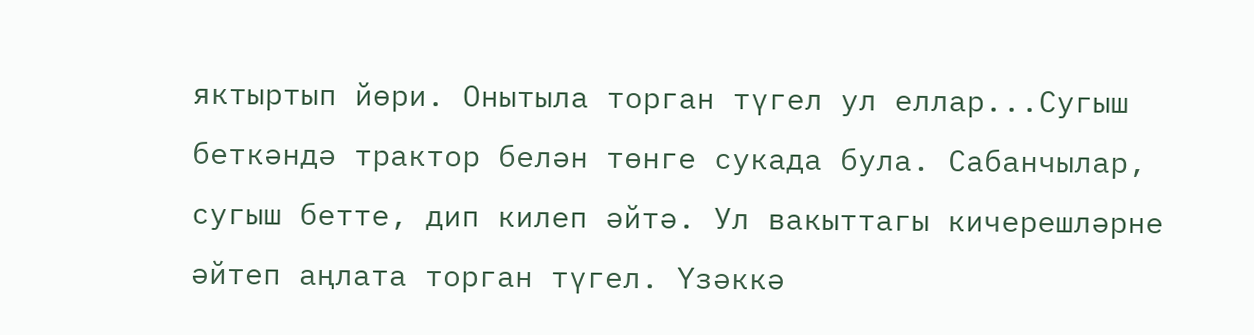яктыртып йөри. Онытыла торган түгел ул еллар...Сугыш беткәндә трактор белән төнге сукада була. Сабанчылар, сугыш бетте, дип килеп әйтә. Ул вакыттагы кичерешләрне әйтеп аңлата торган түгел. Үзәккә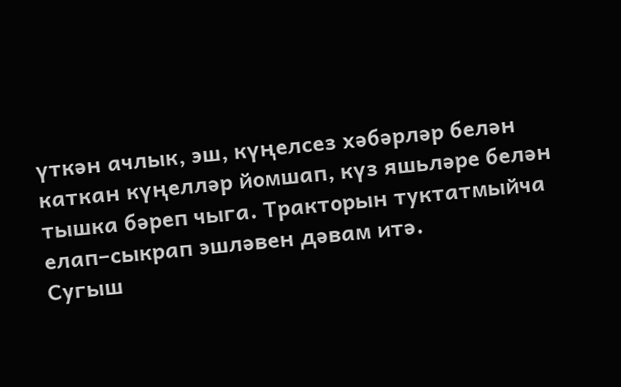үткән ачлык, эш, күңелсез хәбәрләр белән каткан күңелләр йомшап, күз яшьләре белән тышка бәреп чыга. Тракторын туктатмыйча елап–сыкрап эшләвен дәвам итә.
Сугыш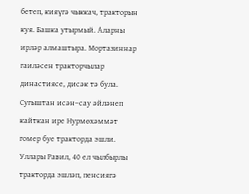бетеп, кияүгә чыккач, тракторын куя. Башка утырмый. Аларны ирләр алмаштыра. Мортазиннар гаиләсен тракторчылар династиясе, дисәк тә була. Сугыштан исән–сау әйләнеп кайткан ире Нурмөхәммәт гомер буе тракторда эшли. Уллары Равил, 40 ел чылбырлы тракторда эшләп, пенсиягә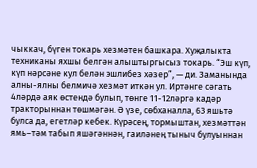чыккач, бүген токарь хезмәтен башкара. Хуҗалыкта техниканы яхшы белгән алыштыргысыз токарь. “Эш күп, күп нәрсәне кул белән эшлибез хәзер”, — ди. Заманында алны-ялны белмичә хезмәт иткән ул. Иртәнге сәгать 4ләрдә аяк өстендә булып, төнге 11-12ләргә кадәр тракторыннан төшмәгән. Ә үзе, сөбханалла, 63 яшьтә булса да, егетләр кебек. Күрәсең, тормыштан, хезмәттән ямь–тәм табып яшәгәннән, гаиләнең тыныч булуыннан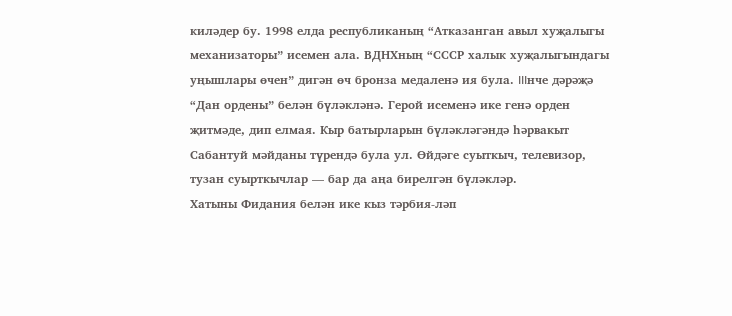киләдер бу. 1998 елда республиканың “Атказанган авыл хуҗалыгы механизаторы” исемен ала. ВДНХның “СССР халык хуҗалыгындагы уңышлары өчен” дигән өч бронза медаленә ия була. IIIнче дәрәҗә “Дан ордены” белән бүләкләнә. Герой исеменә ике генә орден җитмәде, дип елмая. Кыр батырларын бүләкләгәндә һәрвакыт Сабантуй мәйданы түрендә була ул. Өйдәге суыткыч, телевизор, тузан суырткычлар — бар да аңа бирелгән бүләкләр.
Хатыны Фидания белән ике кыз тәрбия-ләп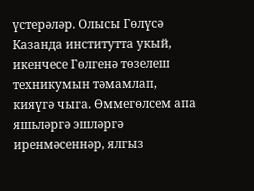үстерәләр. Олысы Гөлүсә Казанда институтта укый, икенчесе Гөлгенә төзелеш техникумын тәмамлап, кияүгә чыга. Өммегөлсем апа яшьләргә эшләргә иренмәсеннәр, ялгыз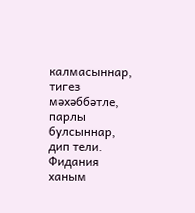калмасыннар, тигез мәхәббәтле, парлы булсыннар, дип тели. Фидания ханым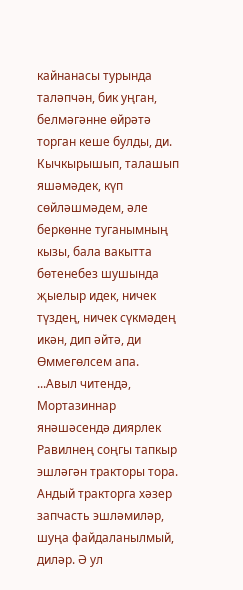кайнанасы турында таләпчән, бик уңган, белмәгәнне өйрәтә торган кеше булды, ди. Кычкырышып, талашып яшәмәдек, күп сөйләшмәдем, әле беркөнне туганымның кызы, бала вакытта бөтенебез шушында җыелыр идек, ничек түздең, ничек сүкмәдең икән, дип әйтә, ди Өммегөлсем апа.
...Авыл читендә, Мортазиннар янәшәсендә диярлек Равилнең соңгы тапкыр эшләгән тракторы тора. Андый тракторга хәзер запчасть эшләмиләр, шуңа файдаланылмый, диләр. Ә ул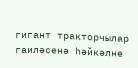гигант тракторчылар гаиләсенә һәйкәлне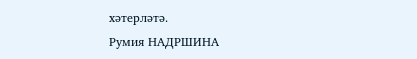хәтерләтә.
Румия НАДРШИНА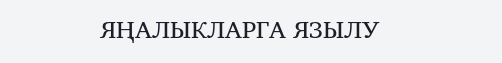ЯҢАЛЫКЛАРГА ЯЗЫЛУ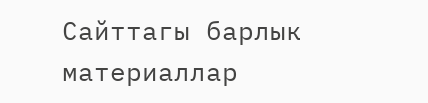Сайттагы барлык материаллар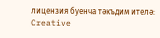лицензия буенча тәкъдим ителә:
Creative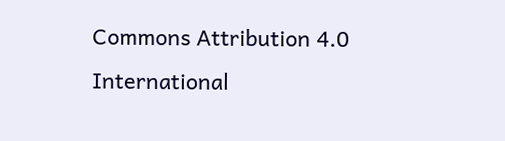Commons Attribution 4.0 International